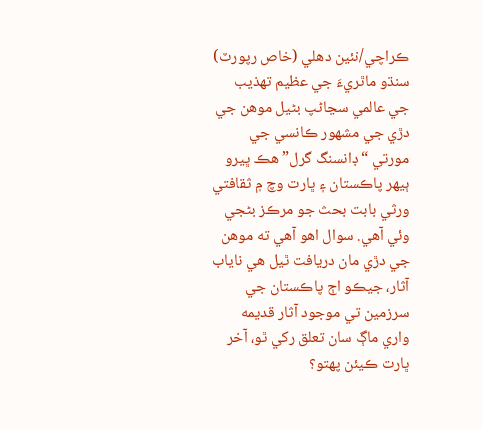ڪراچي/نئين دهلي (خاص رپورٽ) سنڌو ماٿريءَ جي عظيم تهذيب جي عالمي سڃاڻپ بڻيل موهن جي دڙي جي مشهور ڪانسي جي مورتي “ڊانسنگ گرل” هڪ ڀيرو ٻيهر پاڪستان ۽ ڀارت وچ ۾ ثقافتي ورثي بابت بحث جو مرڪز بڻجي وئي آهي. سوال اهو آهي ته موهن جي دڙي مان دريافت ٿيل هي ناياب آثار، جيڪو اڄ پاڪستان جي سرزمين تي موجود آثار قديمه واري ماڳ سان تعلق رکي ٿو، آخر ڀارت ڪيئن پهتو؟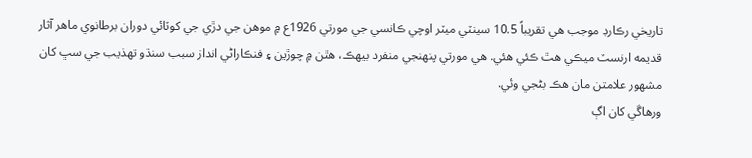تاريخي رڪارڊ موجب هي تقريباً 10.5 سينٽي ميٽر اوچي ڪانسي جي مورتي 1926ع ۾ موهن جي دڙي جي کوٽائي دوران برطانوي ماهر آثار قديمه ارنسٽ ميڪي هٿ ڪئي هئي. هي مورتي پنهنجي منفرد بيهڪ، هٿن ۾ چوڙين ۽ فنڪاراڻي انداز سبب سنڌو تهذيب جي سڀ کان مشهور علامتن مان هڪ بڻجي وئي.
ورهاڱي کان اڳ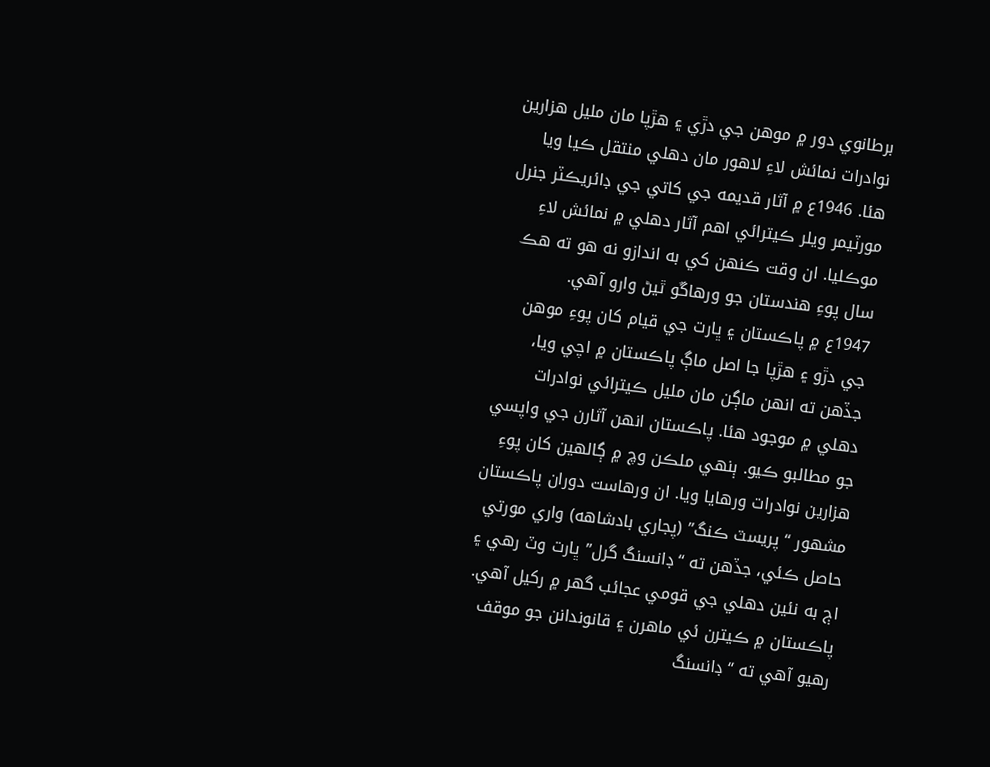برطانوي دور ۾ موهن جي دڙي ۽ هڙپا مان مليل هزارين نوادرات نمائش لاءِ لاهور مان دهلي منتقل ڪيا ويا هئا. 1946ع ۾ آثار قديمه جي کاتي جي ڊائريڪٽر جنرل مورٽيمر ويلر ڪيترائي اهم آثار دهلي ۾ نمائش لاءِ موڪليا. ان وقت ڪنهن کي به اندازو نه هو ته هڪ سال پوءِ هندستان جو ورهاڱو ٿيڻ وارو آهي.
1947ع ۾ پاڪستان ۽ ڀارت جي قيام کان پوءِ موهن جي دڙو ۽ هڙپا جا اصل ماڳ پاڪستان ۾ اچي ويا، جڏهن ته انهن ماڳن مان مليل ڪيترائي نوادرات دهلي ۾ موجود هئا. پاڪستان انهن آثارن جي واپسي جو مطالبو ڪيو. ٻنهي ملڪن وچ ۾ ڳالهين کان پوءِ هزارين نوادرات ورهايا ويا. ان ورهاست دوران پاڪستان مشهور “پريسٽ ڪنگ” (پجاري بادشاهه) واري مورتي حاصل ڪئي، جڏهن ته “ڊانسنگ گرل” ڀارت وٽ رهي ۽ اڄ به نئين دهلي جي قومي عجائب گهر ۾ رکيل آهي.
پاڪستان ۾ ڪيترن ئي ماهرن ۽ قانوندانن جو موقف رهيو آهي ته “ڊانسنگ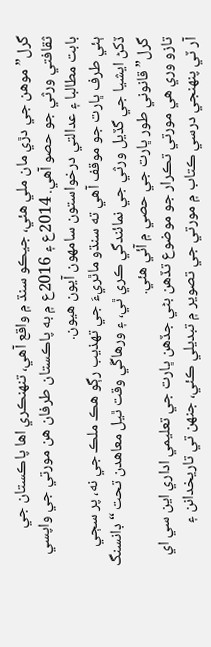گرل” موهن جي دڙي مان ملي هئي، جيڪو سنڌ ۾ واقع آهي، تنهنڪري اها پاڪستان جي ثقافتي ورثي جو حصو آهي. 2014ع ۽ 2016ع ۾ به پاڪستان طرفان هن مورتي جي واپسي بابت مطالبا ۽ عدالتي درخواستون سامهون آيون هيون.
ٻئي طرف ڀارت جو موقف آهي ته سنڌو ماٿريءَ جي تهذيب رڳو هڪ ملڪ جي نه، پر سڄي ڏکڻ ايشيا جي گڏيل ورثي جي نمائندگي ڪري ٿي، ۽ ورهاڱي وقت ٿيل معاهدن تحت “ڊانسنگ گرل” قانوني طور ڀارت جي حصي ۾ آئي هئي.
تازو وري هي مورتي تڪرار جو موضوع تڏهن بڻي جڏهن ڀارت جي تعليمي اداري اين سي اي آر ٽي پنهنجي درسي ڪتاب ۾ مورتي جي تصوير ۾ تبديلي ڪئي، جنهن تي تاريخدانن ۽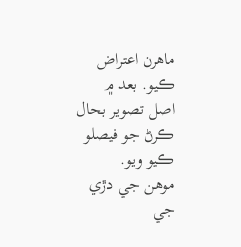ماهرن اعتراض ڪيو. بعد ۾ اصل تصوير بحال ڪرڻ جو فيصلو ڪيو ويو.
موهن جي دڙي جي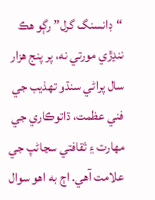“ڊانسنگ گرل” رڳو هڪ ننڍڙي مورتي نه، پر پنج هزار سال پراڻي سنڌو تهذيب جي فني عظمت، ڌاتوڪاري جي مهارت ۽ ثقافتي سڃاڻپ جي علامت آهي. اڄ به اهو سوال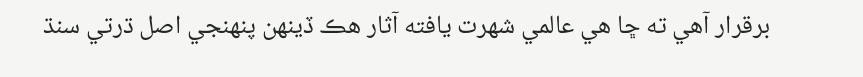برقرار آهي ته ڇا هي عالمي شهرت يافته آثار هڪ ڏينهن پنهنجي اصل ڌرتي سنڌ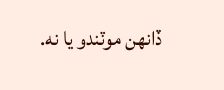ڏانهن موٽندو يا نه.